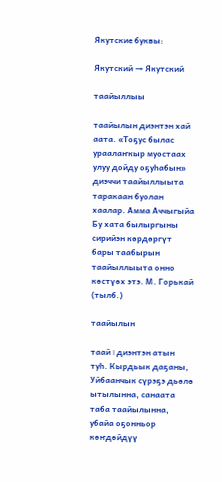Якутские буквы:

Якутский → Якутский

таайыллыы

таайылын диэнтэн хай
аата. «Тоҕус былас ураалаҥкыр муостаах улуу дойду оҕуһабын» диэччи таайыллыыта таракаан буолан хаалар. Амма Аччыгыйа
Бу хата былыргыны сирийэн көрдөргүт бары таабырын таайыллыыта онно көстүөх этэ. М. Горькай (тылб.)

таайылын

таай I диэнтэн атын
туһ. Кырдьык даҕаны, Уйбаанчык сүрэҕэ дьөлө ытылынна, санаата таба таайылынна, убайа оҕонньор көҥдөйдүү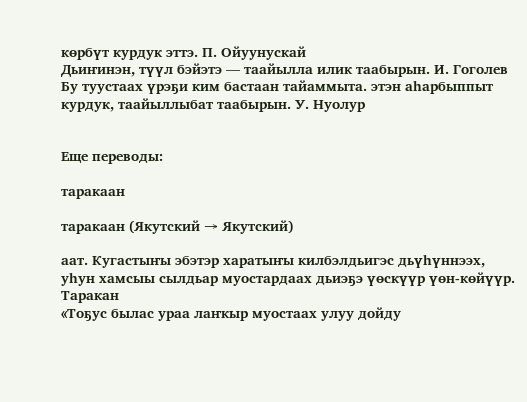көрбүт курдук эттэ. П. Ойуунускай
Дьиҥинэн, түүл бэйэтэ — таайылла илик таабырын. И. Гоголев
Бу туустаах үрэҕи ким бастаан тайаммыта. этэн аһарбыппыт курдук, таайыллыбат таабырын. У. Нуолур


Еще переводы:

таракаан

таракаан (Якутский → Якутский)

аат. Кугастыҥы эбэтэр харатыҥы килбэлдьигэс дьүһүннээх, уһун хамсыы сылдьар муостардаах дьиэҕэ үөскүүр үөн-көйүүр. Таракан
«Тоҕус былас ураа лаҥкыр муостаах улуу дойду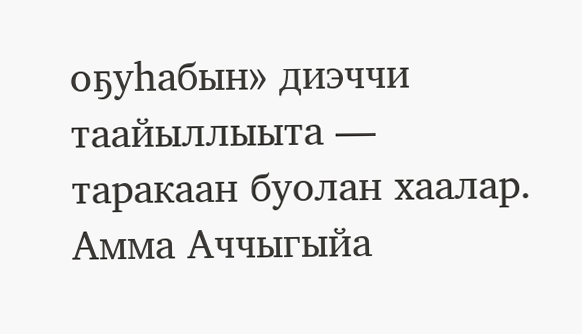оҕуһабын» диэччи таайыллыыта — таракаан буолан хаалар. Амма Аччыгыйа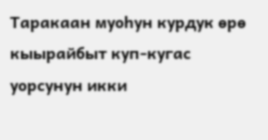Таракаан муоһун курдук өрө кыырайбыт куп-кугас уорсунун икки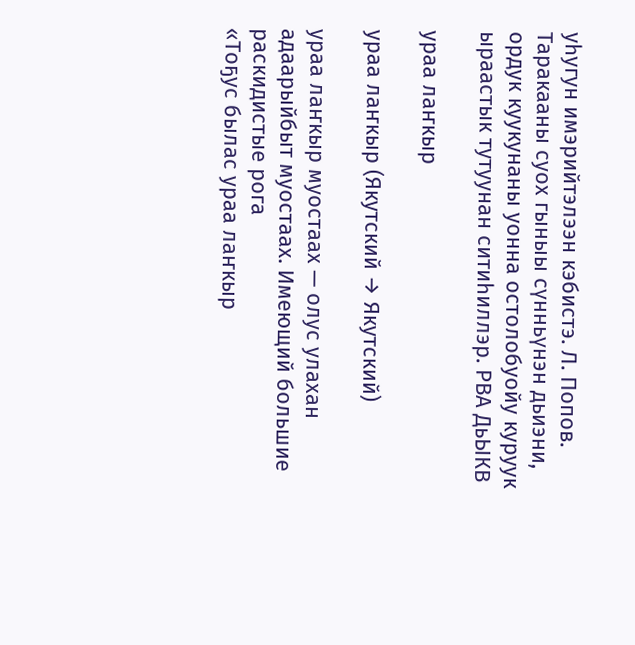уһугун имэрийтэлээн кэбистэ. Л. Попов. Таракааны суох гыныы сүнньүнэн дьиэни, ордук куукунаны уонна остолобуойу куруук ыраастык тутуунан ситиһиллэр. РВА ДьЫКВ

ураа лаҥкыр

ураа лаҥкыр (Якутский → Якутский)

ураа лаҥкыр муостаах — олус улахан адаарыйбыт муостаах. Имеющий большие раскидистые рога
«Тоҕус былас ураа лаҥкыр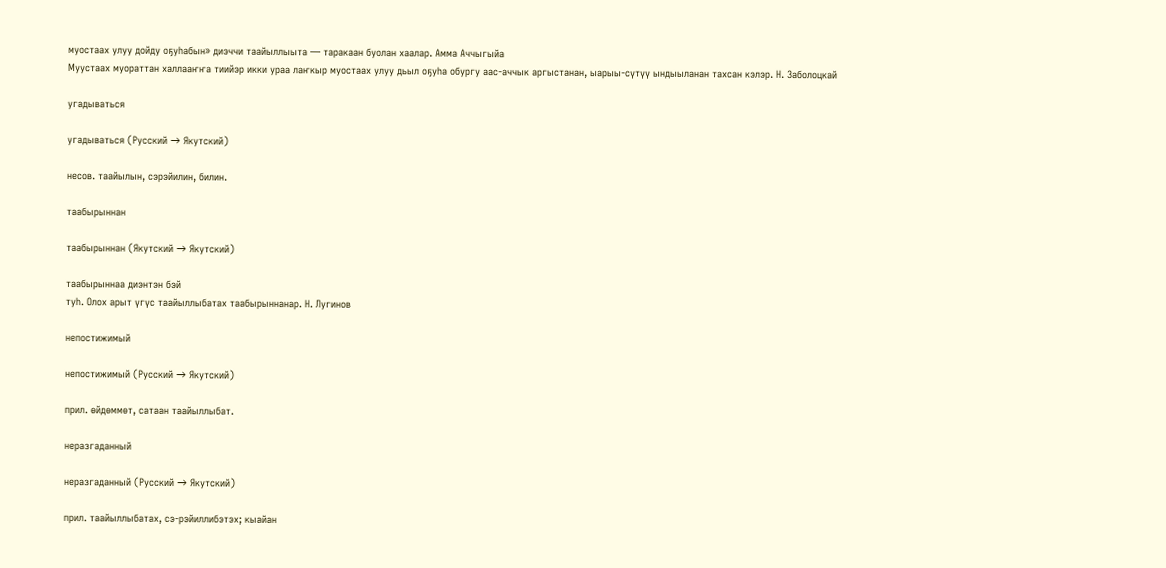муостаах улуу дойду оҕуһабын» диэччи таайыллыыта — таракаан буолан хаалар. Амма Аччыгыйа
Муустаах муораттан халлааҥҥа тиийэр икки ураа лаҥкыр муостаах улуу дьыл оҕуһа обургу аас-аччык аргыстанан, ыарыы-сүтүү ындыыланан тахсан кэлэр. Н. Заболоцкай

угадываться

угадываться (Русский → Якутский)

несов. таайылын, сэрэйилин, билин.

таабырыннан

таабырыннан (Якутский → Якутский)

таабырыннаа диэнтэн бэй
туһ. Олох арыт үгүс таайыллыбатах таабырыннанар. Н. Лугинов

непостижимый

непостижимый (Русский → Якутский)

прил. өйдөммөт, сатаан таайыллыбат.

неразгаданный

неразгаданный (Русский → Якутский)

прил. таайыллыбатах, сэ-рэйиллибэтэх; кыайан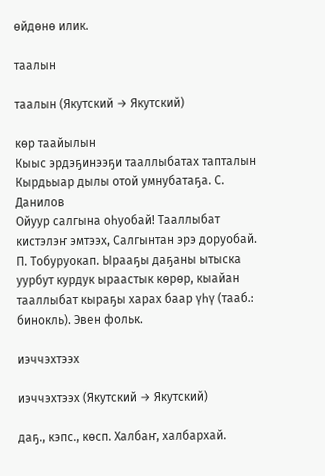өйдөнө илик.

таалын

таалын (Якутский → Якутский)

көр таайылын
Кыыс эрдэҕинээҕи тааллыбатах тапталын Кырдьыар дылы отой умнубатаҕа. С. Данилов
Ойуур салгына оһуобай! Тааллыбат кистэлэҥ эмтээх, Салгынтан эрэ доруобай. П. Тобуруокап. Ырааҕы даҕаны ытыска уурбут курдук ыраастык көрөр, кыайан тааллыбат кыраҕы харах баар үһү (тааб.: бинокль). Эвен фольк.

иэччэхтээх

иэччэхтээх (Якутский → Якутский)

даҕ., кэпс., көсп. Халбаҥ, халбархай.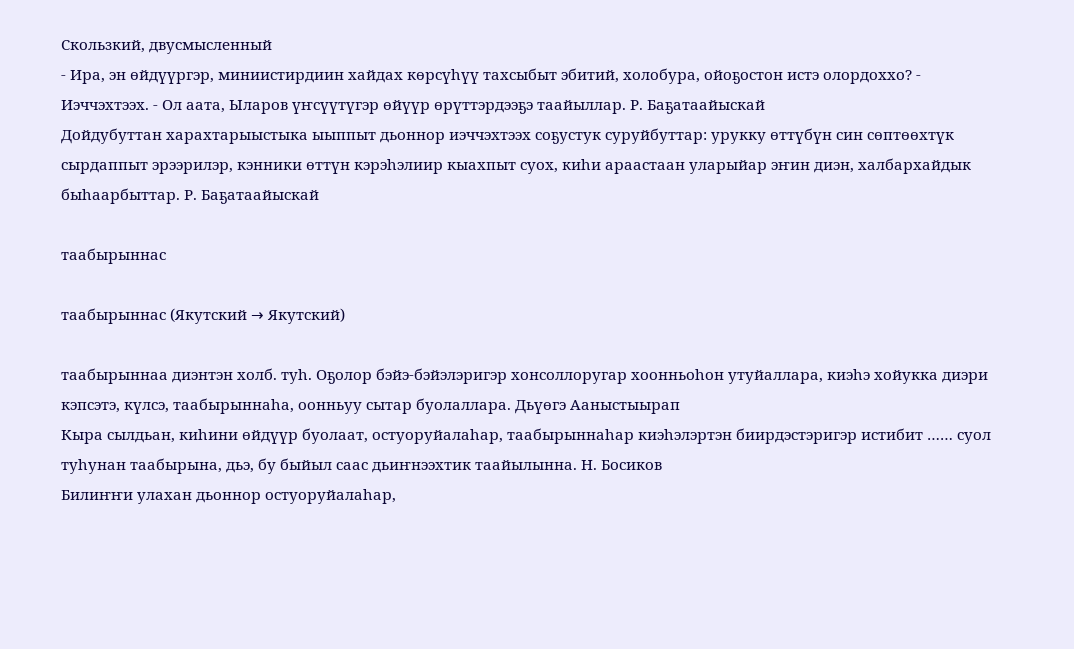Скользкий, двусмысленный
- Ира, эн өйдүүргэр, миниистирдиин хайдах көрсүһүү тахсыбыт эбитий, холобура, ойоҕостон истэ олордоххо? - Иэччэхтээх. - Ол аата, Ыларов үҥсүүтүгэр өйүүр өрүттэрдээҕэ таайыллар. Р. Баҕатаайыскай
Дойдубуттан харахтарыыстыка ыыппыт дьоннор иэччэхтээх соҕустук суруйбуттар: урукку өттүбүн син сөптөөхтүк сырдаппыт эрээрилэр, кэнники өттүн кэрэһэлиир кыахпыт суох, киһи араастаан уларыйар эҥин диэн, халбархайдык быһаарбыттар. Р. Баҕатаайыскай

таабырыннас

таабырыннас (Якутский → Якутский)

таабырыннаа диэнтэн холб. туһ. Оҕолор бэйэ-бэйэлэригэр хонсоллоругар хоонньоһон утуйаллара, киэһэ хойукка диэри кэпсэтэ, күлсэ, таабырыннаһа, оонньуу сытар буолаллара. Дьүөгэ Ааныстыырап
Кыра сылдьан, киһини өйдүүр буолаат, остуоруйалаһар, таабырыннаһар киэһэлэртэн биирдэстэригэр истибит …… суол туһунан таабырына, дьэ, бу быйыл саас дьиҥнээхтик таайылынна. Н. Босиков
Билиҥҥи улахан дьоннор остуоруйалаһар,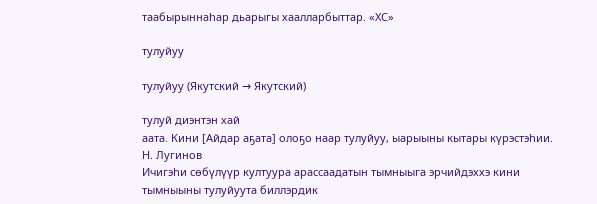таабырыннаһар дьарыгы хаалларбыттар. «ХС»

тулуйуу

тулуйуу (Якутский → Якутский)

тулуй диэнтэн хай
аата. Кини [Айдар аҕата] олоҕо наар тулуйуу, ыарыыны кытары күрэстэһии. Н. Лугинов
Ичигэһи сөбүлүүр култуура арассаадатын тымныыга эрчийдэххэ кини тымныыны тулуйуута биллэрдик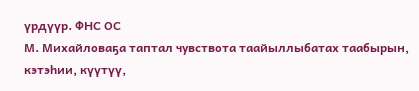үрдүүр. ФНС ОС
М. Михайловаҕа таптал чувствота таайыллыбатах таабырын, кэтэһии, күүтүү,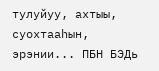тулуйуу, ахтыы, суохтааһын, эрэнии... ПБН БЭДь